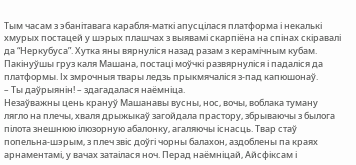Тым часам з эбанітавага карабля-маткі апусцілася платформа і некалькі хмурых постацей у шэрых плашчах з выявамі скарпіёна на спінах скіравалі да “Неркубуса”. Хутка яны вярнуліся назад разам з керамічным кубам. Пакінуўшы груз каля Машана, постаці моўчкі развярнуліся і падаліся да платформы. Іх змрочныя твары ледзь прыкмячаліся з-пад капюшонаў.
– Ты даўрыянін! – здагадалася наёмніца.
Незаўважны цень крануў Машанавы вусны, нос, вочы, воблака туману лягло на плечы, хваля дрыжыкаў загойдала прастору, збрываючы з былога пілота знешнюю ілюзорную абалонку, агаляючы існасць. Твар стаў попельна-шэрым, з плеч звіс доўгі чорны балахон, аздоблены па краях арнаментамі, у вачах затаілася ноч. Перад наёмніцай, Айсфіксам і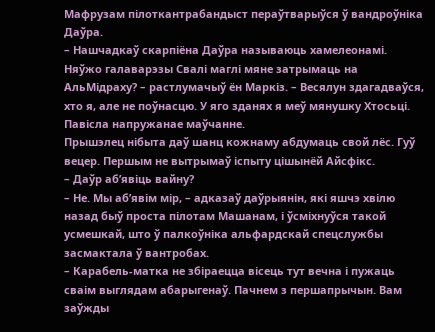Мафрузам пілоткантрабандыст пераўтварыўся ў вандроўніка Даўра.
– Нашчадкаў скарпіёна Даўра называюць хамелеонамі.
Няўжо галаварэзы Свалі маглі мяне затрымаць на АльМідраху? – растлумачыў ён Маркіз. – Весялун здагадваўся, хто я, але не поўнасцю. У яго зданях я меў мянушку Хтосьці.
Павісла напружанае маўчанне.
Прышэлец нібыта даў шанц кожнаму абдумаць свой лёс. Гуў вецер. Першым не вытрымаў іспыту цішынёй Айсфікс.
– Даўр аб’явіць вайну?
– Не. Мы аб’явім мір, – адказаў даўрыянін, які яшчэ хвілю назад быў проста пілотам Машанам, і ўсміхнуўся такой усмешкай, што ў палкоўніка альфардскай спецслужбы засмактала ў вантробах.
– Карабель-матка не збіраецца вісець тут вечна і пужаць сваім выглядам абарыгенаў. Пачнем з першапрычын. Вам заўжды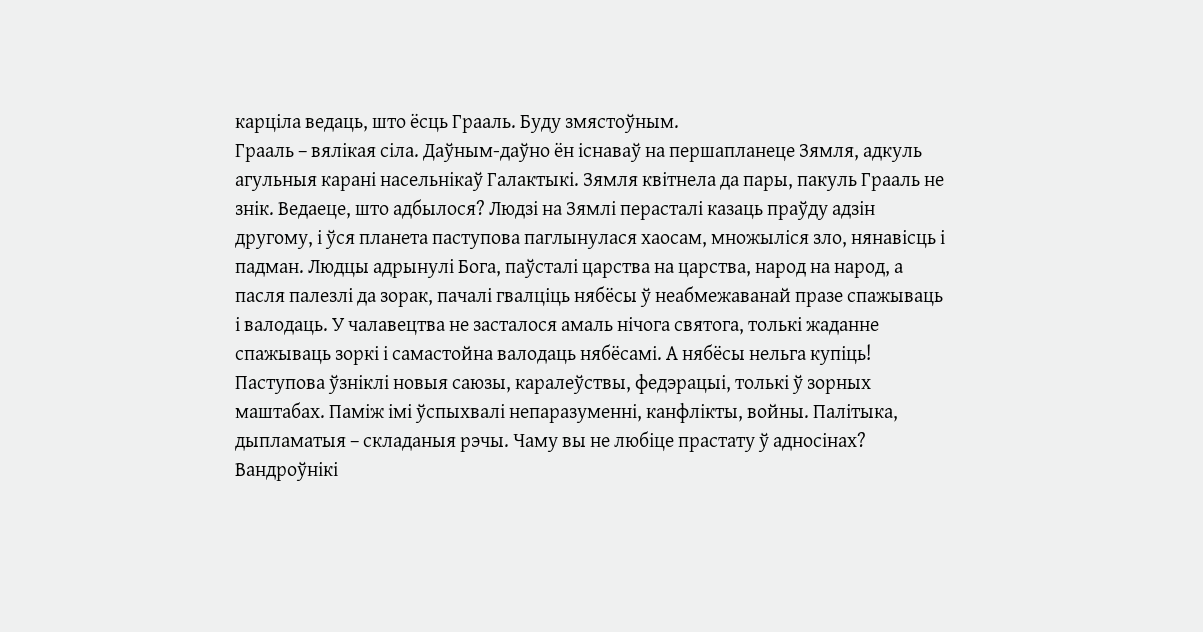карціла ведаць, што ёсць Грааль. Буду змястоўным.
Грааль – вялікая сіла. Даўным-даўно ён існаваў на першапланеце Зямля, адкуль агульныя карані насельнікаў Галактыкі. Зямля квітнела да пары, пакуль Грааль не знік. Ведаеце, што адбылося? Людзі на Зямлі перасталі казаць праўду адзін другому, і ўся планета паступова паглынулася хаосам, множыліся зло, нянавісць і падман. Людцы адрынулі Бога, паўсталі царства на царства, народ на народ, а пасля палезлі да зорак, пачалі гвалціць нябёсы ў неабмежаванай празе спажываць і валодаць. У чалавецтва не засталося амаль нічога святога, толькі жаданне спажываць зоркі і самастойна валодаць нябёсамі. А нябёсы нельга купіць! Паступова ўзніклі новыя саюзы, каралеўствы, федэрацыі, толькі ў зорных маштабах. Паміж імі ўспыхвалі непаразуменні, канфлікты, войны. Палітыка, дыпламатыя – складаныя рэчы. Чаму вы не любіце прастату ў адносінах? Вандроўнікі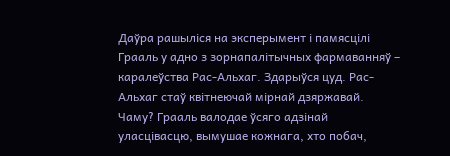Даўра рашыліся на эксперымент і памясцілі Грааль у адно з зорнапалітычных фармаванняў – каралеўства Рас-Альхаг. Здарыўся цуд. Рас-Альхаг стаў квітнеючай мірнай дзяржавай. Чаму? Грааль валодае ўсяго адзінай уласцівасцю, вымушае кожнага, хто побач,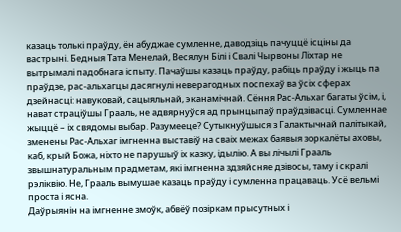казаць толькі праўду, ён абуджае сумленне, даводзіць пачуццё ісціны да вастрыні. Бедныя Тата Менелай, Весялун Білі і Свалі Чырвоны Ліхтар не вытрымалі падобнага іспыту. Пачаўшы казаць праўду, рабіць праўду і жыць па праўдзе, рас-альхагцы дасягнулі неверагодных поспехаў ва ўсіх сферах дзейнасці: навуковай, сацыяльнай, эканамічнай. Сёння Рас-Альхаг багаты ўсім, і, нават страціўшы Грааль, не адвярнуўся ад прынцыпаў праўдзівасці. Сумленнае жыццё – іх свядомы выбар. Разумееце? Сутыкнуўшыся з Галактычнай палітыкай, зменены Рас-Альхаг імгненна выставіў на сваіх межах баявыя зоркалёты аховы, каб, крый Божа, ніхто не парушыў іх казку, ідылію. А вы лічылі Грааль звышнатуральным прадметам, які імгненна здзяйсняе дзівосы, таму і скралі рэліквію. Не, Грааль вымушае казаць праўду і сумленна працаваць. Усё вельмі проста і ясна.
Даўрыянін на імгненне змоўк, абвёў позіркам прысутных і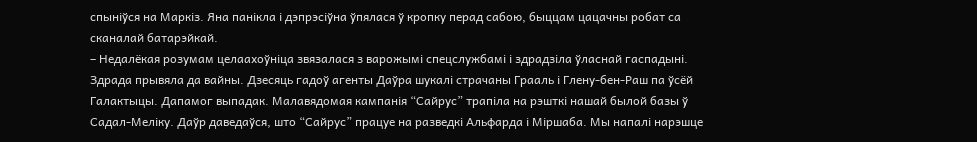спыніўся на Маркіз. Яна панікла і дэпрэсіўна ўпялася ў кропку перад сабою, быццам цацачны робат са сканалай батарэйкай.
– Недалёкая розумам целаахоўніца звязалася з варожымі спецслужбамі і здрадзіла ўласнай гаспадыні. Здрада прывяла да вайны. Дзесяць гадоў агенты Даўра шукалі страчаны Грааль і Глену-бен-Раш па ўсёй Галактыцы. Дапамог выпадак. Малавядомая кампанія “Сайрус” трапіла на рэшткі нашай былой базы ў Садал-Меліку. Даўр даведаўся, што “Сайрус” працуе на разведкі Альфарда і Міршаба. Мы напалі нарэшце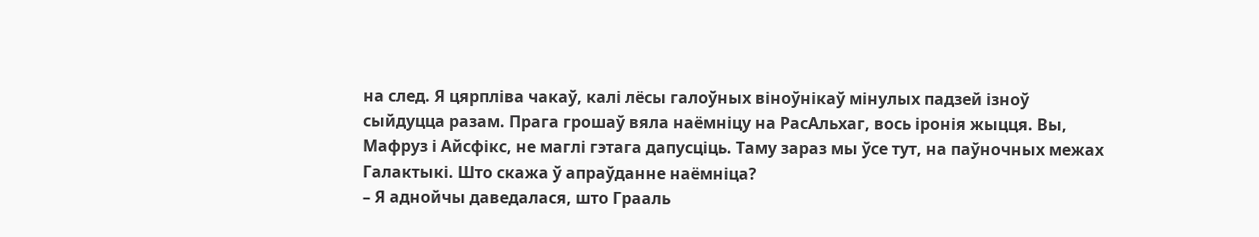на след. Я цярпліва чакаў, калі лёсы галоўных віноўнікаў мінулых падзей ізноў сыйдуцца разам. Прага грошаў вяла наёмніцу на РасАльхаг, вось іронія жыцця. Вы, Мафруз і Айсфікс, не маглі гэтага дапусціць. Таму зараз мы ўсе тут, на паўночных межах Галактыкі. Што скажа ў апраўданне наёмніца?
– Я аднойчы даведалася, што Грааль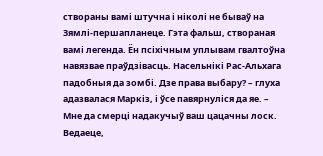створаны вамі штучна і ніколі не бываў на Зямлі-першапланеце. Гэта фальш, створаная вамі легенда. Ён псіхічным уплывам гвалтоўна навязвае праўдзівасць. Насельнікі Рас-Альхага падобныя да зомбі. Дзе права выбару? – глуха адазвалася Маркіз, і ўсе павярнуліся да яе. – Мне да смерці надакучыў ваш цацачны лоск. Ведаеце,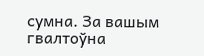сумна. За вашым гвалтоўна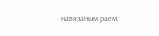навязаным раем,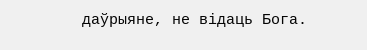даўрыяне, не відаць Бога.